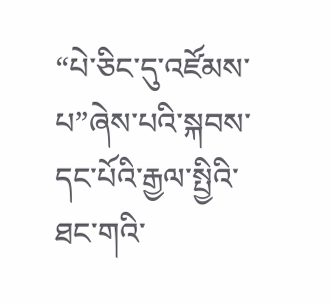“པེ་ཅིང་དུ་འཛོམས་པ”ཞེས་པའི་སྐབས་དང་པོའི་རྒྱལ་སྤྱིའི་ཐང་གའི་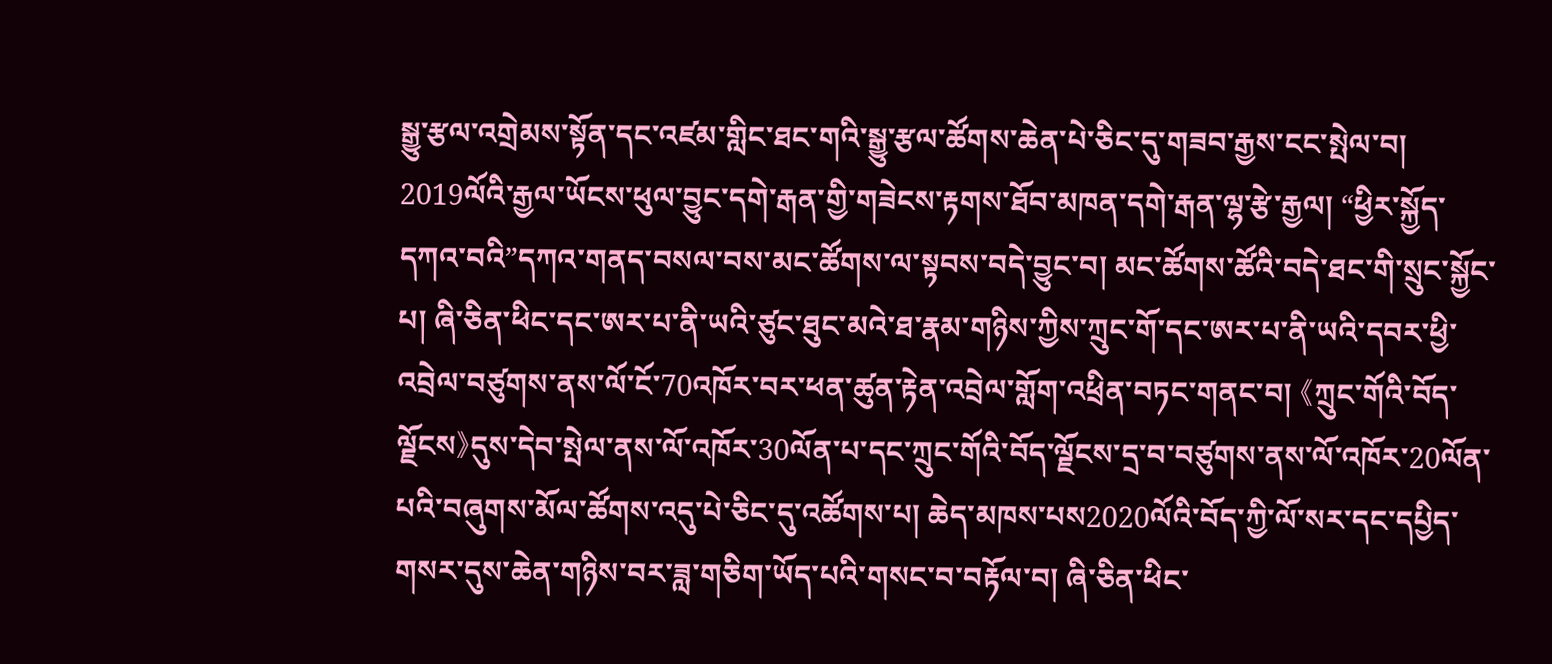སྒྱུ་རྩལ་འགྲེམས་སྟོན་དང་འཛམ་གླིང་ཐང་གའི་སྒྱུ་རྩལ་ཚོགས་ཆེན་པེ་ཅིང་དུ་གཟབ་རྒྱས་ངང་སྤེལ་བ། 2019ལོའི་རྒྱལ་ཡོངས་ཕུལ་བྱུང་དགེ་རྒན་གྱི་གཟེངས་རྟགས་ཐོབ་མཁན་དགེ་རྒན་ལྷ་རྩེ་རྒྱལ། “ཕྱིར་སྐྱོད་དཀའ་བའི”དཀའ་གནད་བསལ་བས་མང་ཚོགས་ལ་སྟབས་བདེ་བྱུང་བ། མང་ཚོགས་ཚོའི་བདེ་ཐང་གི་སྲུང་སྐྱོང་པ། ཞི་ཅིན་ཕིང་དང་ཨར་པ་ནི་ཡའི་ཙུང་ཐུང་མའེ་ཐ་རྣམ་གཉིས་ཀྱིས་ཀྲུང་གོ་དང་ཨར་པ་ནི་ཡའི་དབར་ཕྱི་འབྲེལ་བཙུགས་ནས་ལོ་ངོ་70འཁོར་བར་ཕན་ཚུན་རྟེན་འབྲེལ་གློག་འཕྲིན་བཏང་གནང་བ། 《ཀྲུང་གོའི་བོད་ལྗོངས》དུས་དེབ་སྤེལ་ནས་ལོ་འཁོར་30ལོན་པ་དང་ཀྲུང་གོའི་བོད་ལྗོངས་དྲ་བ་བཙུགས་ནས་ལོ་འཁོར་20ལོན་པའི་བཞུགས་མོལ་ཚོགས་འདུ་པེ་ཅིང་དུ་འཚོགས་པ། ཆེད་མཁས་པས2020ལོའི་བོད་ཀྱི་ལོ་སར་དང་དཔྱིད་གསར་དུས་ཆེན་གཉིས་བར་ཟླ་གཅིག་ཡོད་པའི་གསང་བ་བརྟོལ་བ། ཞི་ཅིན་ཕིང་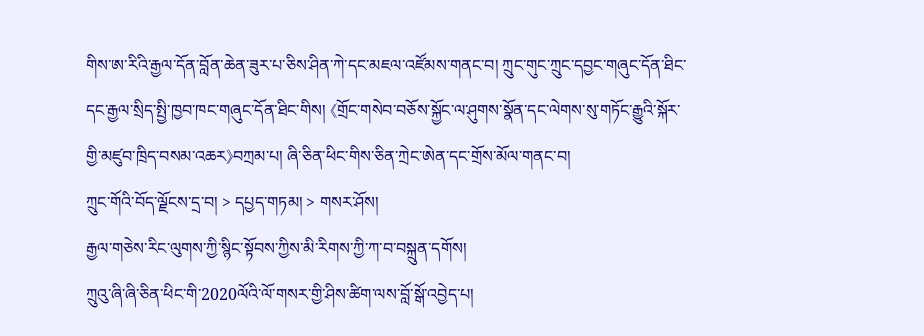གིས་ཨ་རིའི་རྒྱལ་དོན་བློན་ཆེན་ཟུར་པ་ཅིས་ཤིན་ཀེ་དང་མཇལ་འཛོམས་གནང་བ། ཀྲུང་གུང་ཀྲུང་དབྱང་གཞུང་དོན་ཐིང་དང་རྒྱལ་སྲིད་སྤྱི་ཁྱབ་ཁང་གཞུང་དོན་ཐིང་གིས། 《གྲོང་གསེབ་བཅོས་སྐྱོང་ལ་ཤུགས་སྣོན་དང་ལེགས་སུ་གཏོང་རྒྱུའི་སྐོར་གྱི་མཛུབ་ཁྲིད་བསམ་འཆར》བཀྲམ་པ། ཞི་ཅིན་ཕིང་གིས་ཅིན་ཀྲེང་ཨེན་དང་གྲོས་མོལ་གནང་བ།
ཀྲུང་གོའི་བོད་ལྗོངས་དྲ་བ། > དཔྱད་གཏམ། > གསར་ཤོས།
རྒྱལ་གཅེས་རིང་ལུགས་ཀྱི་སྙིང་སྟོབས་ཀྱིས་མི་རིགས་ཀྱི་ཀ་བ་བསྐྲུན་དགོས།
ཀྲུའུ་ཞི་ཞི་ཅིན་ཕིང་གི་2020ལོའི་ལོ་གསར་གྱི་ཤིས་ཚིག་ལས་བློ་སྒོ་འབྱེད་པ།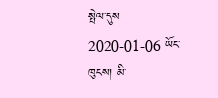སྤེལ་དུས 2020-01-06 ཡོང་ཁུངས། མི་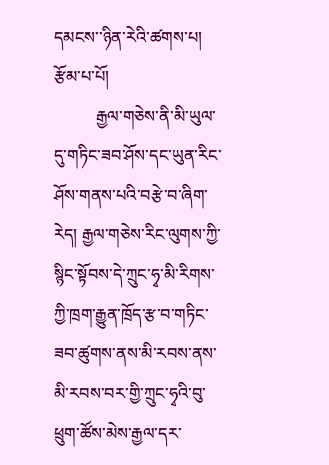དམངས་་ཉིན་རེའི་ཚགས་པ། རྩོམ་པ་པོ།
          རྒྱལ་གཅེས་ནི་མི་ཡུལ་དུ་གཏིང་ཟབ་ཤོས་དང་ཡུན་རིང་ཤོས་གནས་པའི་བརྩེ་བ་ཞིག་རེད། རྒྱལ་གཅེས་རིང་ལུགས་ཀྱི་སྙིང་སྟོབས་དེ་ཀྲུང་ཧྭ་མི་རིགས་ཀྱི་ཁྲག་རྒྱུན་ཁྲོད་རྩ་བ་གཏིང་ཟབ་ཚུགས་ནས་མི་རབས་ནས་མི་རབས་བར་གྱི་ཀྲུང་ཧྭའི་བུ་ཕྲུག་ཚོས་མེས་རྒྱལ་དར་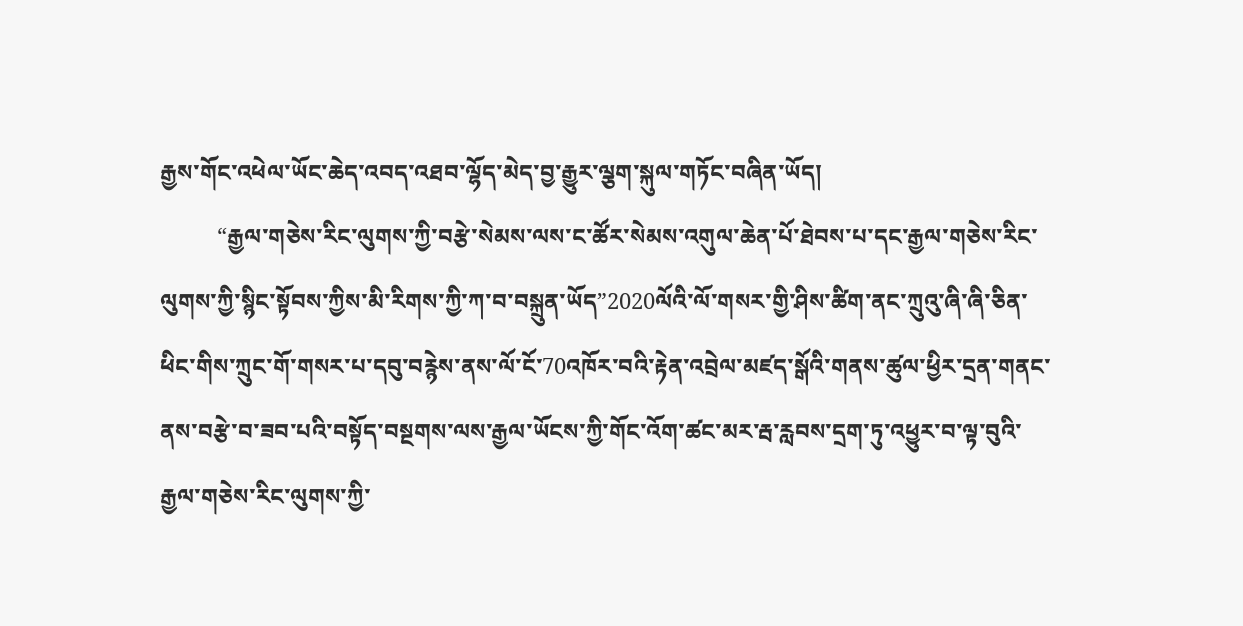རྒྱས་གོང་འཕེལ་ཡོང་ཆེད་འབད་འཐབ་ལྷོད་མེད་བྱ་རྒྱུར་ལྕག་སྐུལ་གཏོང་བཞིན་ཡོད།
          “རྒྱལ་གཅེས་རིང་ལུགས་ཀྱི་བརྩེ་སེམས་ལས་ང་ཚོར་སེམས་འགུལ་ཆེན་པོ་ཐེབས་པ་དང་རྒྱལ་གཅེས་རིང་ལུགས་ཀྱི་སྙིང་སྟོབས་ཀྱིས་མི་རིགས་ཀྱི་ཀ་བ་བསྐྲུན་ཡོད”2020ལོའི་ལོ་གསར་གྱི་ཤིས་ཚིག་ནང་ཀྲུའུ་ཞི་ཞི་ཅིན་ཕིང་གིས་ཀྲུང་གོ་གསར་པ་དབུ་བརྙེས་ནས་ལོ་ངོ་70འཁོར་བའི་རྟེན་འབྲེལ་མཛད་སྒོའི་གནས་ཚུལ་ཕྱིར་དྲན་གནང་ནས་བརྩེ་བ་ཟབ་པའི་བསྟོད་བསྔགས་ལས་རྒྱལ་ཡོངས་ཀྱི་གོང་འོག་ཚང་མར་རྦ་རླབས་དྲག་ཏུ་འཕྱུར་བ་ལྟ་བུའི་རྒྱལ་གཅེས་རིང་ལུགས་ཀྱི་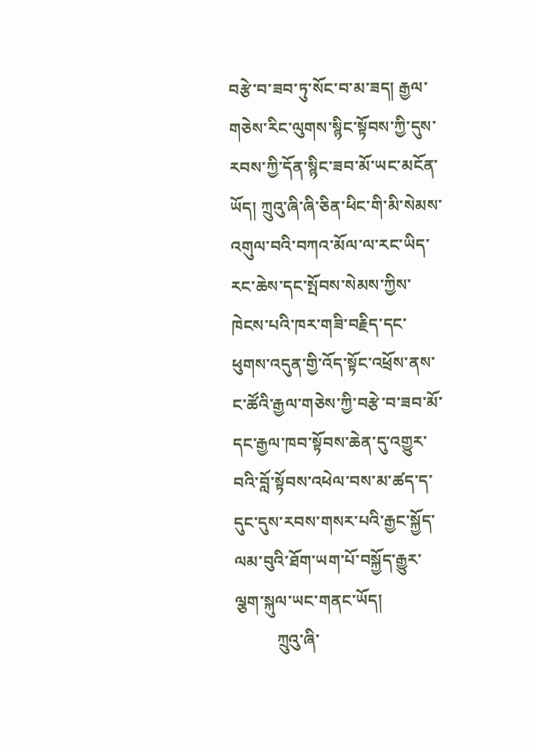བརྩེ་བ་ཟབ་ཏུ་སོང་བ་མ་ཟད། རྒྱལ་གཅེས་རིང་ལུགས་སྙིང་སྟོབས་ཀྱི་དུས་རབས་ཀྱི་དོན་སྙིང་ཟབ་མོ་ཡང་མངོན་ཡོད། ཀྲུའུ་ཞི་ཞི་ཅིན་ཕིང་གི་མི་སེམས་འགུལ་བའི་བཀའ་མོལ་ལ་རང་ཡིད་རང་ཆེས་དང་སྤོབས་སེམས་ཀྱིས་ཁེངས་པའི་ཁར་གཟི་བརྗིད་དང་ཕུགས་འདུན་གྱི་འོད་སྟོང་འཕྲོས་ནས་ང་ཚོའི་རྒྱལ་གཅེས་ཀྱི་བརྩེ་བ་ཟབ་མོ་དང་རྒྱལ་ཁབ་སྟོབས་ཆེན་དུ་འགྱུར་བའི་བློ་སྟོབས་འཕེལ་བས་མ་ཚད་ད་དུང་དུས་རབས་གསར་པའི་རྒྱང་སྐྱོད་ལམ་བུའི་ཐོག་ཡག་པོ་བསྐྱོད་རྒྱུར་ལྕག་སྐུལ་ཡང་གནང་ཡོད།
          ཀྲུའུ་ཞི་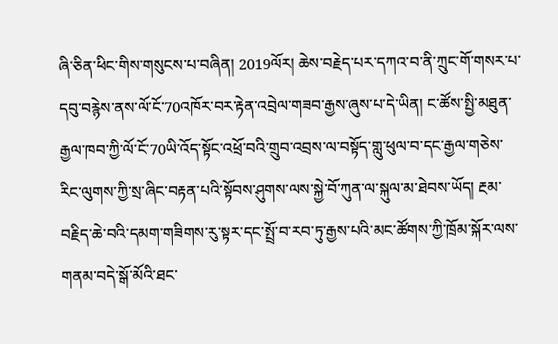ཞི་ཅིན་ཕིང་གིས་གསུངས་པ་བཞིན། 2019ལོར། ཆེས་བརྗེད་པར་དཀའ་བ་ནི་ཀྲུང་གོ་གསར་པ་དབུ་བརྙེས་ནས་ལོ་ངོ་70འཁོར་བར་རྟེན་འབྲེལ་གཟབ་རྒྱས་ཞུས་པ་དེ་ཡིན། ང་ཚོས་སྤྱི་མཐུན་རྒྱལ་ཁབ་ཀྱི་ལོ་ངོ་70ཡི་འོད་སྟོང་འཕྲོ་བའི་གྲུབ་འབྲས་ལ་བསྟོད་གླུ་ཕུལ་བ་དང་རྒྱལ་གཅེས་རིང་ལུགས་ཀྱི་སྲ་ཞིང་བརྟན་པའི་སྟོབས་ཤུགས་ལས་སྐྱེ་བོ་ཀུན་ལ་སྐུལ་མ་ཐེབས་ཡོད། རྔམ་བརྗིད་ཆེ་བའི་དམག་གཟིགས་རུ་སྟར་དང་སྤྲོ་བ་རབ་ཏུ་རྒྱས་པའི་མང་ཚོགས་ཀྱི་ཁྲོམ་སྐོར་ལས་གནམ་བདེ་སྒོ་མོའི་ཐང་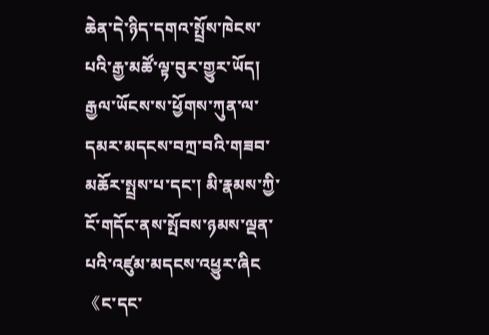ཆེན་དེ་ཉིད་དགའ་སྤྲོས་ཁེངས་པའི་རྒྱ་མཚོ་ལྟ་བུར་གྱུར་ཡོད། རྒྱལ་ཡོངས་ས་ཕྱོགས་ཀུན་ལ་དམར་མདངས་བཀྲ་བའི་གཟབ་མཆོར་སྤྲས་པ་དང་། མི་རྣམས་ཀྱི་ངོ་གདོང་ནས་སྤོབས་ཉམས་ལྡན་པའི་འཛུམ་མདངས་འཕྱུར་ཞིང《ང་དང་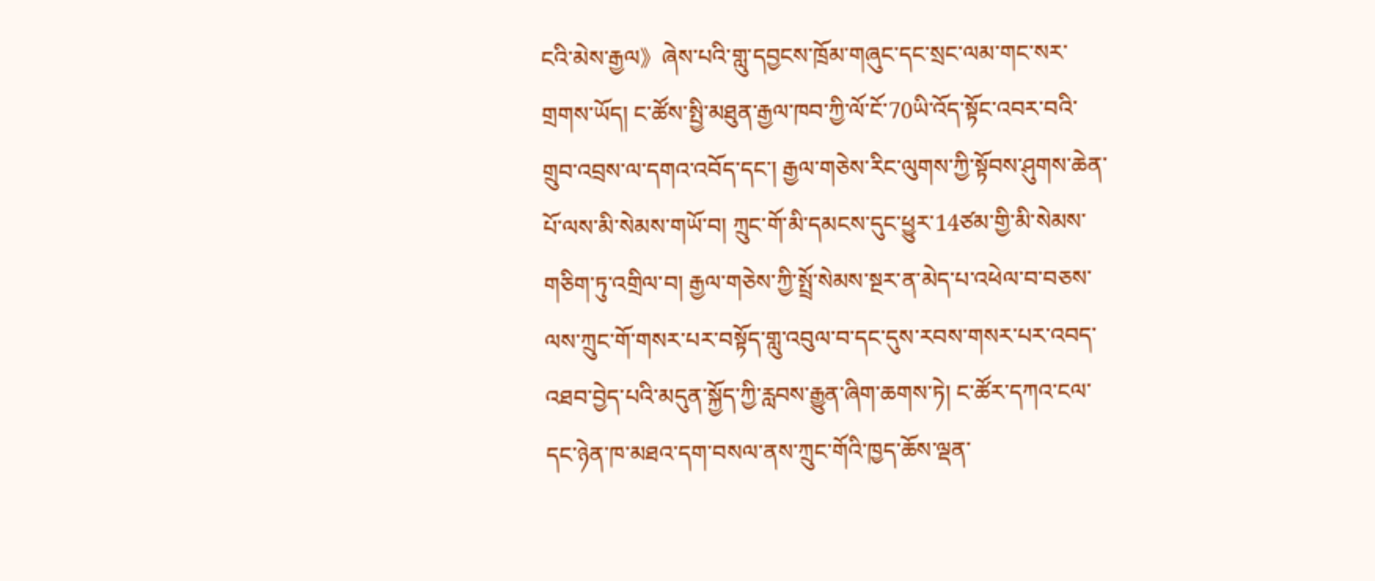ངའི་མེས་རྒྱལ》ཞེས་པའི་གླུ་དབྱངས་ཁྲོམ་གཞུང་དང་སྲང་ལམ་གང་སར་གྲགས་ཡོད། ང་ཚོས་སྤྱི་མཐུན་རྒྱལ་ཁབ་ཀྱི་ལོ་ངོ་70ཡི་འོད་སྟོང་འབར་བའི་གྲུབ་འབྲས་ལ་དགའ་འབོད་དང་། རྒྱལ་གཅེས་རིང་ལུགས་ཀྱི་སྟོབས་ཤུགས་ཆེན་པོ་ལས་མི་སེམས་གཡོ་བ། ཀྲུང་གོ་མི་དམངས་དུང་ཕྱུར་14ཙམ་གྱི་མི་སེམས་གཅིག་ཏུ་འགྲིལ་བ། རྒྱལ་གཅེས་ཀྱི་སྤྲོ་སེམས་སྔར་ན་མེད་པ་འཕེལ་བ་བཅས་ལས་ཀྲུང་གོ་གསར་པར་བསྟོད་གླུ་འབུལ་བ་དང་དུས་རབས་གསར་པར་འབད་འཐབ་བྱེད་པའི་མདུན་སྐྱོད་ཀྱི་རླབས་རྒྱུན་ཞིག་ཆགས་ཏེ། ང་ཚོར་དཀའ་ངལ་དང་ཉེན་ཁ་མཐའ་དག་བསལ་ནས་ཀྲུང་གོའི་ཁྱད་ཆོས་ལྡན་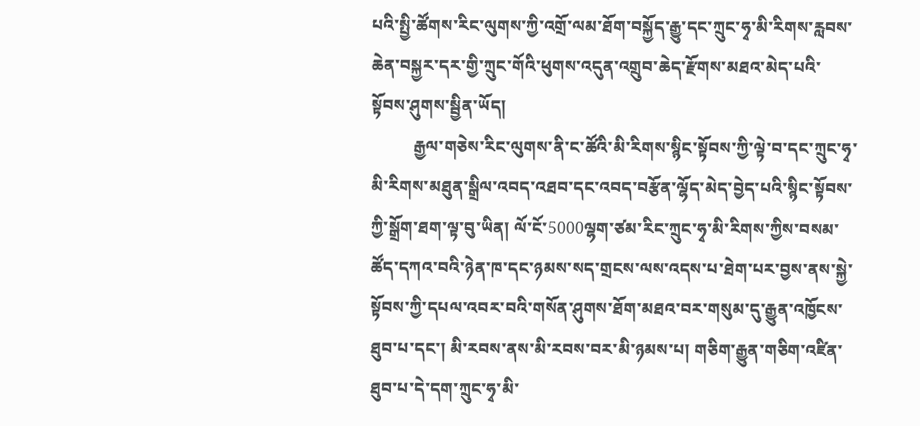པའི་སྤྱི་ཚོགས་རིང་ལུགས་ཀྱི་འགྲོ་ལམ་ཐོག་བསྐྱོད་རྒྱུ་དང་ཀྲུང་ཧྭ་མི་རིགས་རླབས་ཆེན་བསྐྱར་དར་གྱི་ཀྲུང་གོའི་ཕུགས་འདུན་འགྲུབ་ཆེད་རྫོགས་མཐའ་མེད་པའི་སྟོབས་ཤུགས་སྦྱིན་ཡོད།
          རྒྱལ་གཅེས་རིང་ལུགས་ནི་ང་ཚོའི་མི་རིགས་སྙིང་སྟོབས་ཀྱི་ལྟེ་བ་དང་ཀྲུང་ཧྭ་མི་རིགས་མཐུན་སྒྲིལ་འབད་འཐབ་དང་འབད་བརྩོན་ལྷོད་མེད་བྱེད་པའི་སྙིང་སྟོབས་ཀྱི་སྒྲོག་ཐག་ལྟ་བུ་ཡིན། ལོ་ངོ་5000ལྷག་ཙམ་རིང་ཀྲུང་ཧྭ་མི་རིགས་ཀྱིས་བསམ་ཚོད་དཀའ་བའི་ཉེན་ཁ་དང་ཉམས་སད་གྲངས་ལས་འདས་པ་ཐེག་པར་བྱས་ནས་སྐྱེ་སྟོབས་ཀྱི་དཔལ་འབར་བའི་གསོན་ཤུགས་ཐོག་མཐའ་བར་གསུམ་དུ་རྒྱུན་འཁྱོངས་ཐུབ་པ་དང་། མི་རབས་ནས་མི་རབས་བར་མི་ཉམས་པ། གཅིག་རྒྱུན་གཅིག་འཛིན་ཐུབ་པ་དེ་དག་ཀྲུང་ཧྭ་མི་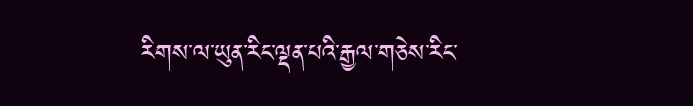རིགས་ལ་ཡུན་རིང་ལྡན་པའི་རྒྱལ་གཅེས་རིང་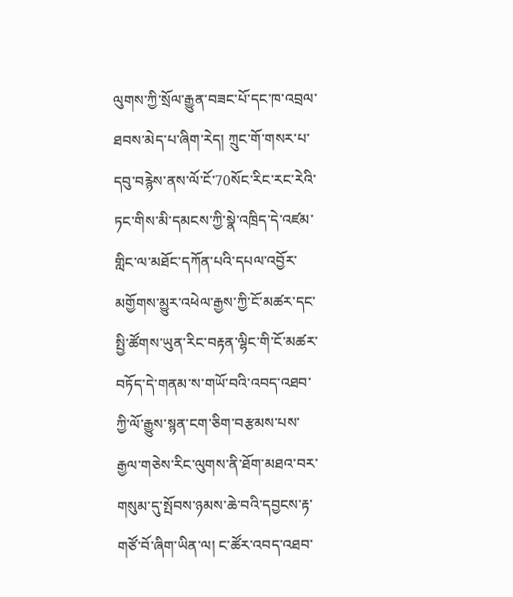ལུགས་ཀྱི་སྲོལ་རྒྱུན་བཟང་པོ་དང་ཁ་འབྲལ་ཐབས་མེད་པ་ཞིག་རེད། ཀྲུང་གོ་གསར་པ་དབུ་བརྙེས་ནས་ལོ་ངོ་70སོང་རིང་རང་རེའི་ཏང་གིས་མི་དམངས་ཀྱི་སྣེ་འཁྲིད་དེ་འཛམ་གླིང་ལ་མཐོང་དཀོན་པའི་དཔལ་འབྱོར་མགྱོགས་མྱུར་འཕེལ་རྒྱས་ཀྱི་ངོ་མཚར་དང་སྤྱི་ཚོགས་ཡུན་རིང་བརྟན་ལྷིང་གི་ངོ་མཚར་བཏོད་དེ་གནམ་ས་གཡོ་བའི་འབད་འཐབ་ཀྱི་ལོ་རྒྱུས་སྙན་ངག་ཅིག་བརྩམས་པས་རྒྱལ་གཅེས་རིང་ལུགས་ནི་ཐོག་མཐའ་བར་གསུམ་དུ་སྤོབས་ཉམས་ཆེ་བའི་དབྱངས་རྟ་གཙོ་བོ་ཞིག་ཡིན་ལ། ང་ཚོར་འབད་འཐབ་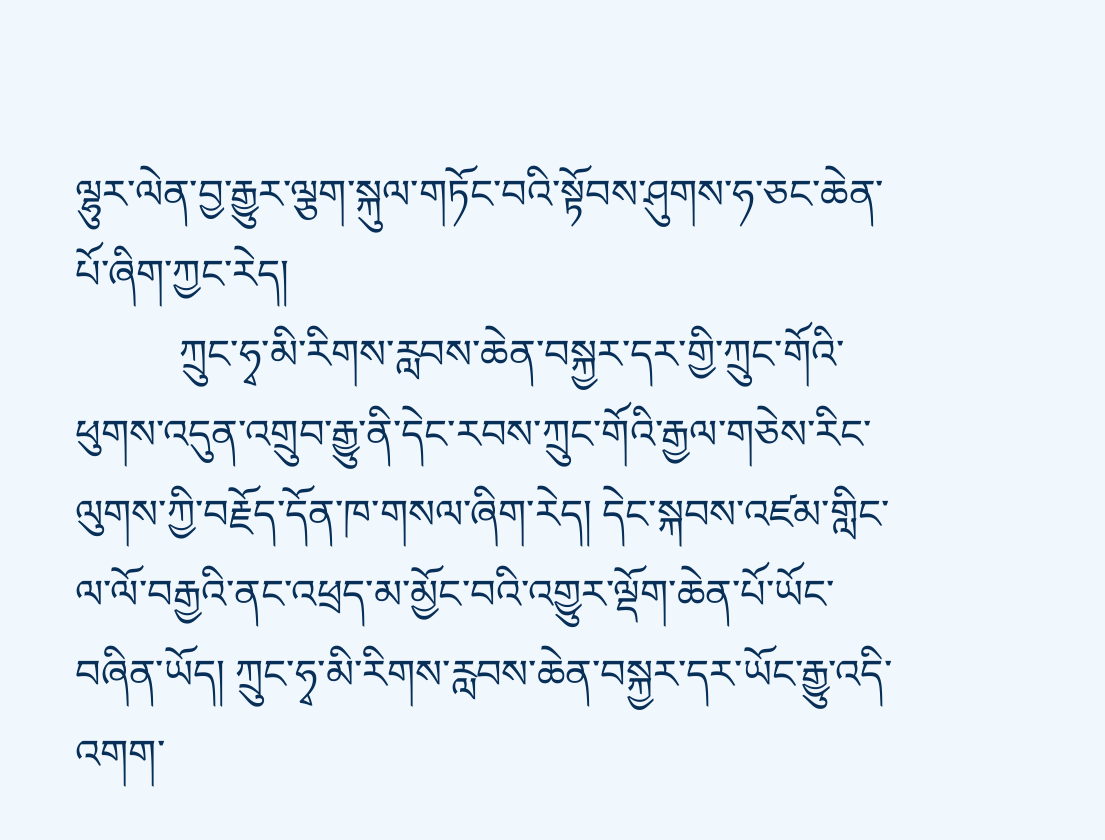ལྷུར་ལེན་བྱ་རྒྱུར་ལྕག་སྐུལ་གཏོང་བའི་སྟོབས་ཤུགས་ཧ་ཅང་ཆེན་པོ་ཞིག་ཀྱང་རེད།
          ཀྲུང་ཧྭ་མི་རིགས་རླབས་ཆེན་བསྐྱར་དར་གྱི་ཀྲུང་གོའི་ཕུགས་འདུན་འགྲུབ་རྒྱུ་ནི་དེང་རབས་ཀྲུང་གོའི་རྒྱལ་གཅེས་རིང་ལུགས་ཀྱི་བརྗོད་དོན་ཁ་གསལ་ཞིག་རེད། དེང་སྐབས་འཛམ་གླིང་ལ་ལོ་བརྒྱའི་ནང་འཕྲད་མ་མྱོང་བའི་འགྱུར་ལྡོག་ཆེན་པོ་ཡོང་བཞིན་ཡོད། ཀྲུང་ཧྭ་མི་རིགས་རླབས་ཆེན་བསྐྱར་དར་ཡོང་རྒྱུ་འདི་འགག་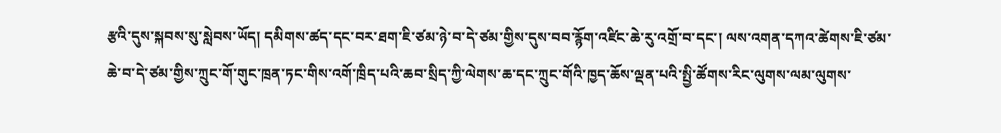རྩའི་དུས་སྐབས་སུ་སླེབས་ཡོད། དམིགས་ཚད་དང་བར་ཐག་ཇི་ཙམ་ཉེ་བ་དེ་ཙམ་གྱིས་དུས་བབ་རྙོག་འཛིང་ཆེ་རུ་འགྲོ་བ་དང་། ལས་འགན་དཀའ་ཚེགས་ཇི་ཙམ་ཆེ་བ་དེ་ཙམ་གྱིས་ཀྲུང་གོ་གུང་ཁྲན་ཏང་གིས་འགོ་ཁྲིད་པའི་ཆབ་སྲིད་ཀྱི་ལེགས་ཆ་དང་ཀྲུང་གོའི་ཁྱད་ཆོས་ལྡན་པའི་སྤྱི་ཚོགས་རིང་ལུགས་ལམ་ལུགས་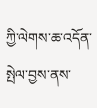ཀྱི་ལེགས་ཆ་འདོན་སྤེལ་བྱས་ནས་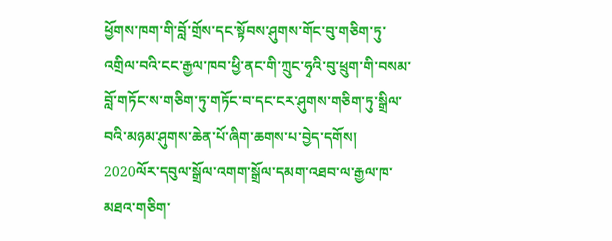ཕྱོགས་ཁག་གི་བློ་གྲོས་དང་སྟོབས་ཤུགས་གོང་བུ་གཅིག་ཏུ་འགྲིལ་བའི་ངང་རྒྱལ་ཁབ་ཕྱི་ནང་གི་ཀྲུང་ཧྭའི་བུ་ཕྲུག་གི་བསམ་བློ་གཏོང་ས་གཅིག་ཏུ་གཏོང་བ་དང་ངར་ཤུགས་གཅིག་ཏུ་སྒྲིལ་བའི་མཉམ་ཤུགས་ཆེན་པོ་ཞིག་ཆགས་པ་བྱེད་དགོས། 2020ལོར་དབུལ་སྒྲོལ་འགག་སྒྲོལ་དམག་འཐབ་ལ་རྒྱལ་ཁ་མཐའ་གཅིག་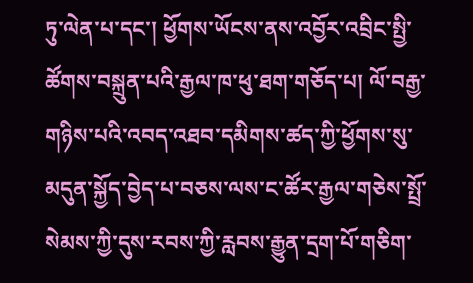ཏུ་ལེན་པ་དང་། ཕྱོགས་ཡོངས་ནས་འབྱོར་འབྲིང་སྤྱི་ཚོགས་བསྐྲུན་པའི་རྒྱལ་ཁ་ཕུ་ཐག་གཅོད་པ། ལོ་བརྒྱ་གཉིས་པའི་འབད་འཐབ་དམིགས་ཚད་ཀྱི་ཕྱོགས་སུ་མདུན་སྐྱོད་བྱེད་པ་བཅས་ལས་ང་ཚོར་རྒྱལ་གཅེས་སྤྲོ་སེམས་ཀྱི་དུས་རབས་ཀྱི་རླབས་རྒྱུན་དྲག་པོ་གཅིག་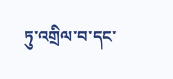ཏུ་འགྲིལ་བ་དང་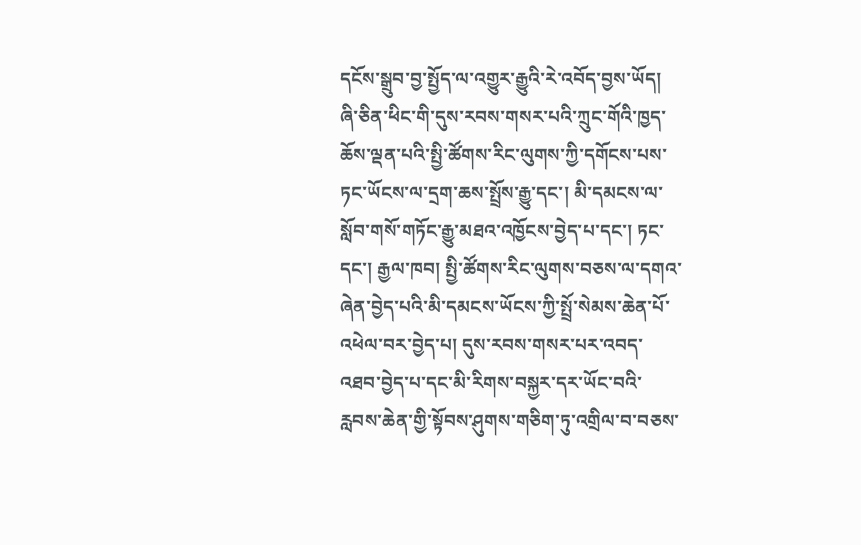དངོས་སྒྲུབ་བྱ་སྤྱོད་ལ་འགྱུར་རྒྱུའི་རེ་འབོད་བྱས་ཡོད། ཞི་ཅིན་ཕིང་གི་དུས་རབས་གསར་པའི་ཀྲུང་གོའི་ཁྱད་ཆོས་ལྡན་པའི་སྤྱི་ཚོགས་རིང་ལུགས་ཀྱི་དགོངས་པས་ཏང་ཡོངས་ལ་དྲག་ཆས་སྤྲོས་རྒྱུ་དང་། མི་དམངས་ལ་སློབ་གསོ་གཏོང་རྒྱུ་མཐའ་འཁྱོངས་བྱེད་པ་དང་། ཏང་དང་། རྒྱལ་ཁབ། སྤྱི་ཚོགས་རིང་ལུགས་བཅས་ལ་དགའ་ཞེན་བྱེད་པའི་མི་དམངས་ཡོངས་ཀྱི་སྤྲོ་སེམས་ཆེན་པོ་འཕེལ་བར་བྱེད་པ། དུས་རབས་གསར་པར་འབད་འཐབ་བྱེད་པ་དང་མི་རིགས་བསྐྱར་དར་ཡོང་བའི་རླབས་ཆེན་གྱི་སྟོབས་ཤུགས་གཅིག་ཏུ་འགྲིལ་བ་བཅས་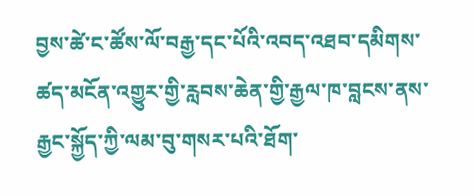བྱས་ཚེ་ང་ཚོས་ལོ་བརྒྱ་དང་པོའི་འབད་འཐབ་དམིགས་ཚད་མངོན་འགྱུར་གྱི་རླབས་ཆེན་གྱི་རྒྱལ་ཁ་བླངས་ནས་རྒྱང་སྐྱོད་ཀྱི་ལམ་བུ་གསར་པའི་ཐོག་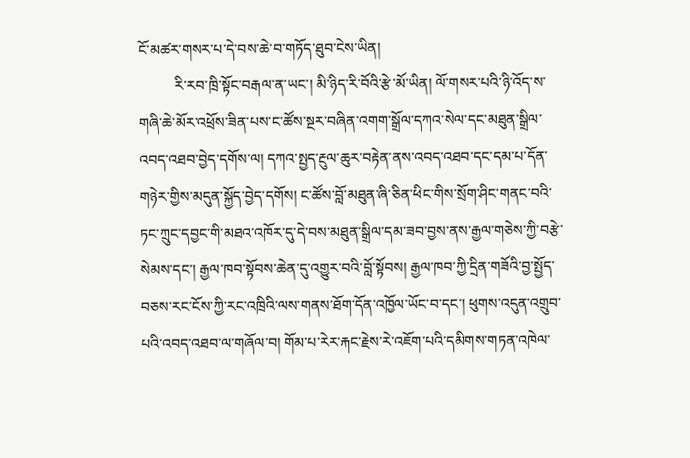ངོ་མཚར་གསར་པ་དེ་བས་ཆེ་བ་གཏོད་ཐུབ་ངེས་ཡིན།
          རི་རབ་ཁྲི་སྟོང་བརྒལ་ན་ཡང་། མི་ཉིད་རི་བོའི་རྩེ་མོ་ཡིན། ལོ་གསར་པའི་ཉི་འོད་ས་གཞི་ཆེ་མོར་འཕྲོས་ཟིན་པས་ང་ཚོས་སྔར་བཞིན་འགག་སྒྲོལ་དཀའ་སེལ་དང་མཐུན་སྒྲིལ་འབད་འཐབ་བྱེད་དགོས་ལ། དཀའ་སྤྱད་རྔུལ་ཆུར་བརྟེན་ནས་འབད་འཐབ་དང་དམ་པ་དོན་གཉེར་གྱིས་མདུན་སྐྱོད་བྱེད་དགོས། ང་ཚོས་བློ་མཐུན་ཞི་ཅིན་ཕིང་གིས་སྲོག་ཤིང་གནང་བའི་ཏང་ཀྲུང་དབྱང་གི་མཐའ་འཁོར་དུ་དེ་བས་མཐུན་སྒྲིལ་དམ་ཟབ་བྱས་ནས་རྒྱལ་གཅེས་ཀྱི་བརྩེ་སེམས་དང་། རྒྱལ་ཁབ་སྟོབས་ཆེན་དུ་འགྱུར་བའི་བློ་སྟོབས། རྒྱལ་ཁབ་ཀྱི་དྲིན་གཟོའི་བྱ་སྤྱོད་བཅས་རང་ངོས་ཀྱི་རང་འཁྲིའི་ལས་གནས་ཐོག་དོན་འཁྱོལ་ཡོང་བ་དང་། ཕུགས་འདུན་འགྲུབ་པའི་འབད་འཐབ་ལ་གཞོལ་བ། གོམ་པ་རེར་རྐང་རྗེས་རེ་འཇོག་པའི་དམིགས་གཏན་འཁེལ་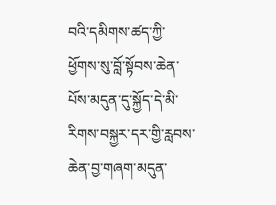བའི་དམིགས་ཚད་ཀྱི་ཕྱོགས་སུ་བློ་སྟོབས་ཆེན་པོས་མདུན་དུ་སྐྱོད་དེ་མི་རིགས་བསྐྱར་དར་གྱི་རླབས་ཆེན་བྱ་གཞག་མདུན་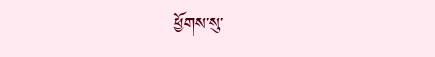ཕྱོགས་སུ་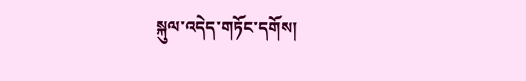སྐུལ་འདེད་གཏོང་དགོས།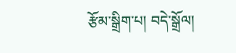རྩོམ་སྒྲིག་པ། བདེ་སྒྲོལ།